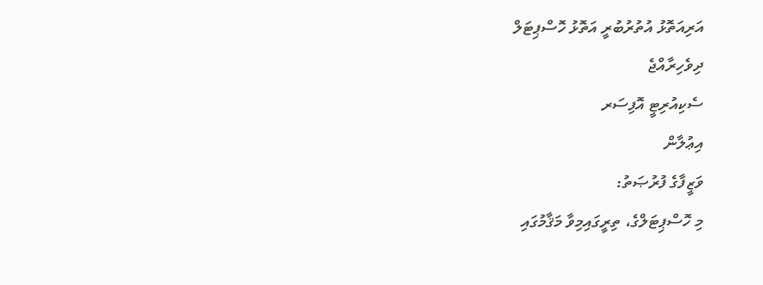އަރިއަތޮޅު އުތުރުބުރީ އަތޮޅު ހޮސްޕިޓަލް
ދިވެހިރާއްޖެ
ސެކިއުރިޓީ އޮފިސަރ
އިޢުލާން
ވަޒީފާގެ ފުރުޞަތު:
މި ހޮސްޕިޓަލްގެ، ތިރީގައިމިވާ މަޤާމުގައި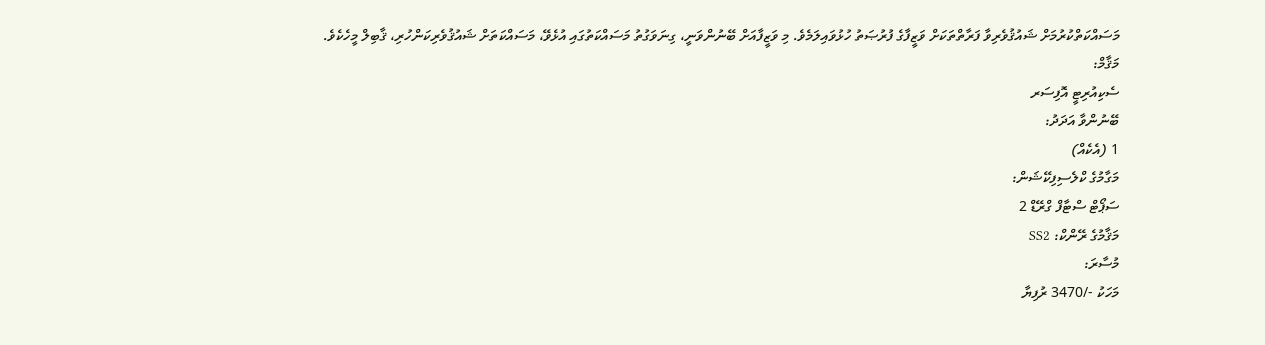މަސައްކަތްކުރުމަށް ޝައުޤުވެރިވާ ފަރާތްތަކަށް ވަޒީފާގެ ފުރުޞަތު ހުޅުވައިލަމެވެ. މި ވަޒީފާއަށް ބޭނުންވަނީ، ގިނަވަގުތު މަސައްކަތުގައި އުޅެވޭ، މަސައްކަތަށް ޝައުޤުވެރިކަންހުރި، ޤާބިލް މީހެކެވެ.
މަޤާމް:
ސެކިއުރިޓީ އޮފިސަރ
ބޭނުންވާ އަދަދު:
1 (އެކެއް)
މަގާމުގެ ކްލެސިފިކޭޝަން:
ސަޕޯޓް ސްޓާފް ގްރޭޑް 2
މަޤާމުގެ ރޭންކް: SS2
މުސާރަ:
މަހަކު -/3470 ރުފިޔާ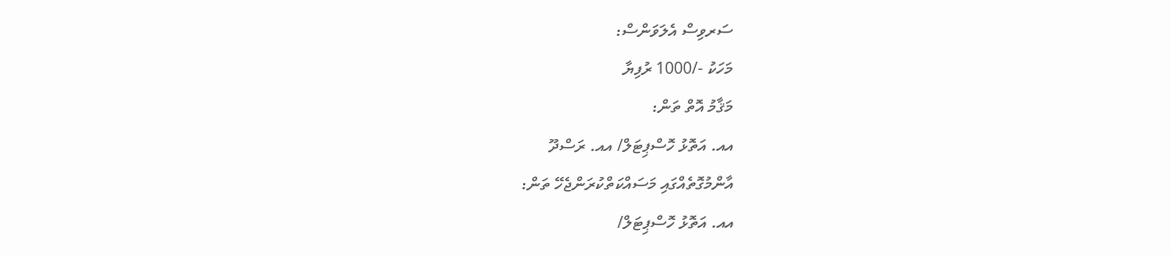ސަރވިސް އެލަވަންސް:
މަހަކު -/1000 ރުފިޔާ
މަޤާމު އޮތް ތަން:
އއ. އަތޮޅު ހޮސްޕިޓަލް/ އއ. ރަސްދޫ
އާންމުގޮތެއްގައި މަސައްކަތްކުރަންޖެހޭ ތަން:
އއ. އަތޮޅު ހޮސްޕިޓަލް/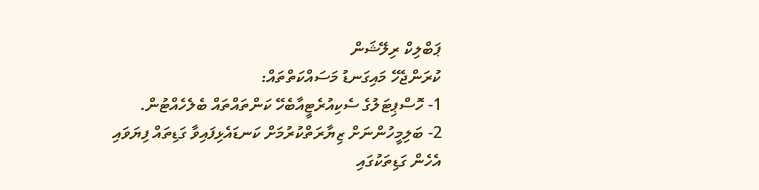ޕަބްލިކް ރިލޭޝަން
ކުރަންޖެހޭ މައިގަނޑު މަސައްކަތްތައް:
1- ހޮސްޕިޓަލުގެ ސެކިއުރެޓީއާބެހޭ ކަންތައްތައް ބެލެހެއްޓުން.
2- ބަލިމީހުންނަށް ޒިޔާރަތްކުރުމަށް ކަނޑައެޅިފައިވާ ގަޑިތައް ފިޔަވައި އެހެން ގަޑިތަކުގައި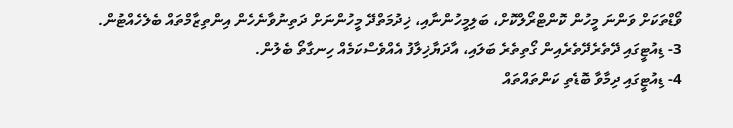ވޯޑްތަކަށް ވަންނަ މީހުން ކޮންޓްރޯލްކޮށް، ބަލިމީހުންނާއި، ޚިދުމަތްދޭ މީހުންނަށް ދަތިނުވާނެހެން އިންތިޒާމްތައް ބެލެހެއްޓުން.
3- ޑިއުޓީގައި ދޭތެރެދޭތެރެއިން ގޯތިތެރެ ބަލައި، އާދަޔާޚިލާފު އެއްވެސްކަމެއް ހިނގާތޯ ބެލުން.
4- ޑިއުޓީގައި ދިމާވާ ބޮޑެތި ކަންތައްތައް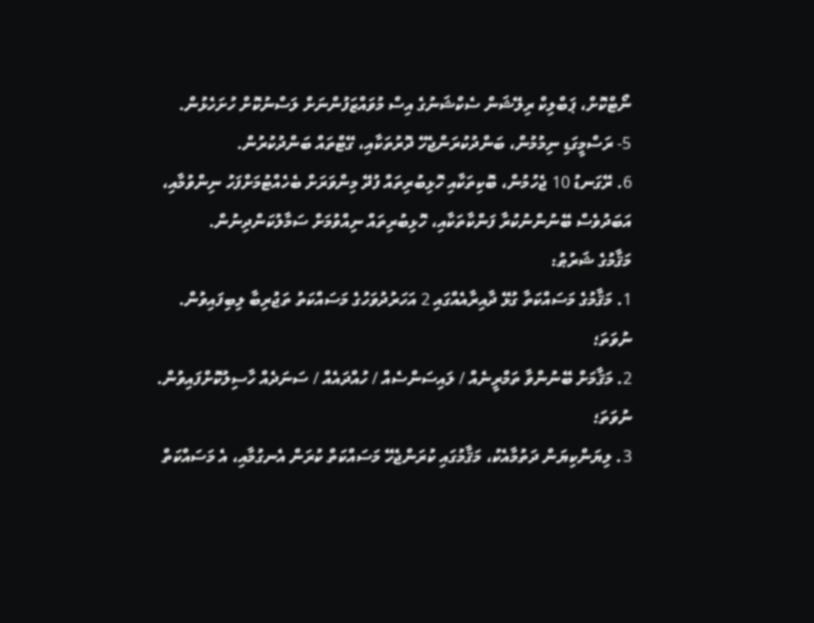ނޯޓްކޮށް، ޕަބްލިކް ރިލޭޝަން ސެކްޝަނުގެ އިސް މުވައްޒަފުންނަށް ލަސްނުކޮށް ހުށަހެޅުން.
5- ރަސްމީގަޑި ނިމުމުން، ބަންދުކުރަންޖެހޭ ދޮރުތަކާއި، ގޭޓްތައް ބަންދުކުރުން.
6. ރޭގަނޑު 10 ޖެހުމުން، ބޮކިތަކާއި ހޮޅިބުރިތައް ފުދޭ މިންވަރަށް ބެހެއްޓުމަށްފަހު ނިންވުމާއި، އަބަދުވެސް ބޭނުންނުކުރާ ފަންކާތަކާއި، ހޮޅިބުރިތައް ނިއްވުމަށް ސަމާލުކަންދިނުން.
މަޤާމުގެ ޝަރުޠު:
1. މަޤާމުގެ މަސައްކަތާ ގުޅޭ ދާއިރާއެއްގައި 2 އަހަރުދުވަހުގެ މަސައްކަތު ތަޖުރިބާ ލިބިފައިވުން. ނުވަތަ؛
2. މަޤާމަށް ބޭނުންވާ ތަމްރީނެއް / ލައިސަންސެއް / ހުއްދައެއް / ސަނަދެއް ހާސިލުކޮށްފައިވުން. ނުވަތަ؛
3. ލިޔަންކިޔަން ދަތުމާއެކު، މަޤާމުގައި ކުރަންޖެހޭ މަސައްކަތް ކުރަން އެނގުމާއި، އެ މަސައްކަތް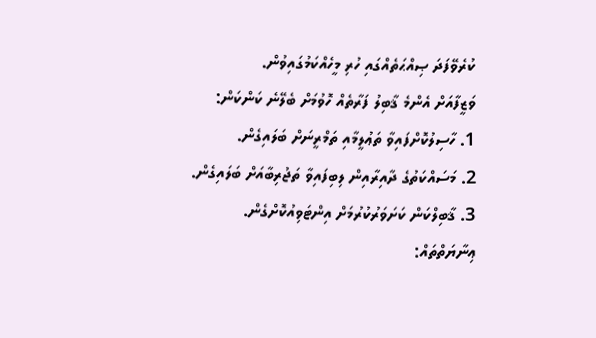ކުރެވޭފަދަ ޞިއްޙަތެއްގައި ހުރި މީހެއްކަމުގައިވުން.
ވަޒީފާއަށް އެންމެ ޤާބިލު ފަރާތެއް ހޮވުމަށް ބެލޭނެ ކަންކަން:
1. ހާސިލުކޮށްފައިވާ ތަޢުލީމާއި ތަމްރީނަށް ބަލައިގެން.
2. މަސައްކަތުގެ ދާއިރާއިން ލިބިފައިވާ ތަޖުރިބާއަށް ބަލައިގެން.
3. ޤާބިލްކަން ކަށަވަރުކުރުމަށް އިންޓަވިއުކޮށްގެން.
ޢިނާޔަތްތައް: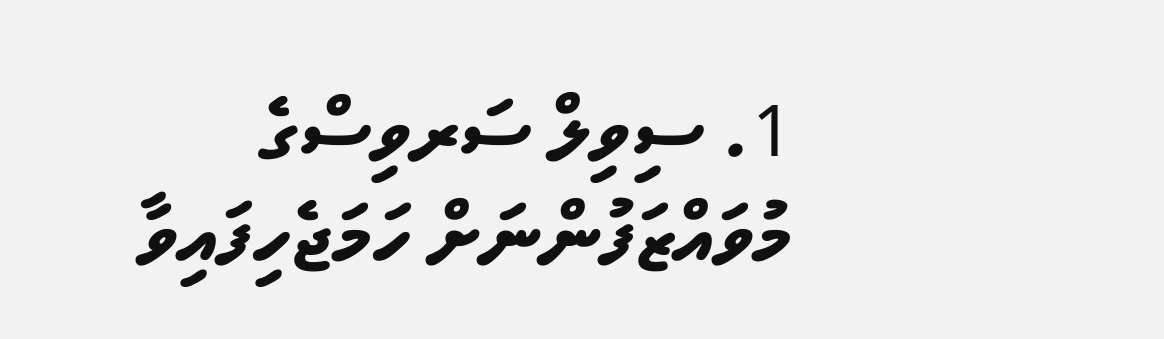1. ސިވިލް ސަރވިސްގެ މުވައްޒަފުންނަށް ހަމަޖެހިފައިވާ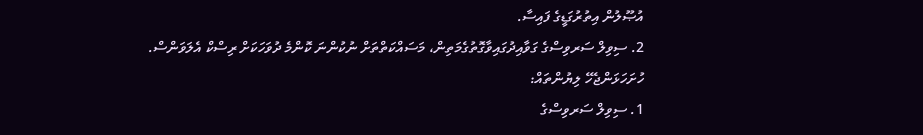އުޞޫލުން އިތުރުގަޑީގެ ފައިސާ.
2. ސިވިލް ސަރވިސްގެ ގަވާއިދުގައިވާގޮތުގެމަތިން، މަސައްކަތްތަށް ނުކުންނަ ކޮންމެ ދުވަހަކަށް ރިސްކް އެލަވަންސް.
ހުށަހަޅަންޖެހޭ ލިޔުންތައް:
1. ސިވިލް ސަރވިސްގެ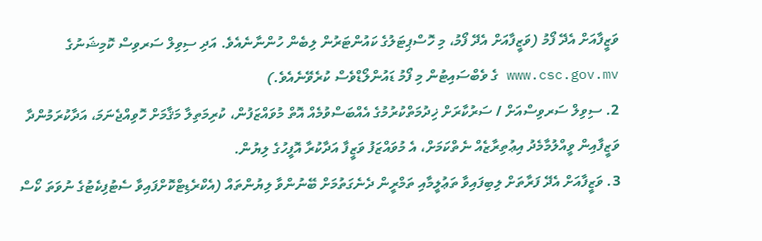ވަޒީފާއަށް އެދޭ ފޯމު (ވަޒީފާއަށް އެދޭ ފޯމު، މި ހޮސްޕިޓަލުގެ ކައުންޓަރުން ލިބެން ހުންނާނެއެވެ. އަދި ސިވިލް ސަރވިސް ކޮމިޝަނުގެ www.csc.gov.mv ގެ ވެބްސައިޓުން މި ފޯމު ޑައުންލޯޑްވެސް ކުރެވޭނެއެވެ.)
2. ސިވިލް ސަރވިސްއަށް / ސަރުކާރަށް ޚިދުމަތްކުރުމުގެ އެއްބަސްވުމެއް އޮތް މުވައްޒަފުން، ކުރިމަތިލާ މަޤާމަށް ހޮވިއްޖެނަމަ، އަދާކުރަމުންދާ ވަޒީފާއިން ވީއްލުމާމެދު އިޢުތިރާޒެއް ނެތްކަމަށް، އެ މުވައްޒަފު ވަޒީފާ އަދާކުރާ އޮފީހުގެ ލިޔުން.
3. ވަޒީފާއަށް އެދޭ ފަރާތަށް ލިބިފައިވާ ތަޢުލީމާއި ތަމްރީން ދެނެގަތުމަށް ބޭނުންވާ ލިޔުންތައް (އެކްރެޑިޓްކޮށްފައިވާ ސެޓުފިކެޓުގެ ނުވަތަ ކޯސް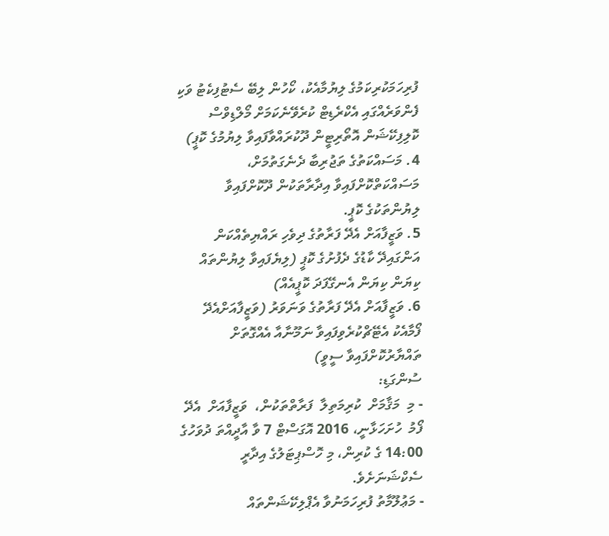ފުރިހަމަކުރިކަމުގެ ލިޔުމާއެކު، ކޯހުން ލިބޭ ސެޓުފިކެޓު ވަކި ފެންވަރެއްގައި އެކްރެޑިޓް ކުރެވޭނެކަމަށް މޯލްޑިވްސް ކޮލިފިކޭޝަން އޮތޯރިޓީން ދޫކުރައްވާފައިވާ ލިޔުމުގެ ކޮޕީ)
4. މަސައްކަތުގެ ތަޖުރިބާ ދެނެގަތުމަށް، މަސައްކަތްކޮށްފައިވާ އިދާރާތަކުން ދޫކޮށްފައިވާ ލިޔުންތަކުގެ ކޮޕީ.
5. ވަޒީފާއަށް އެދޭ ފަރާތުގެ ދިވެހި ރައްޔިތެއްކަން އަންގައިދޭ ކާޑުގެ ދެފުށުގެ ކޮޕީ (ލިޔެފައިވާ ލިޔުންތައް ކިޔަން ކިޔަން އެނގޭފަދަ ކޮޕީއެއް)
6. ވަޒީފާއަށް އެދޭ ފަރާތުގެ ވަނަވަރު (ވަޒީފާއަށްއެދޭ ފޯމާއެކު އެޓޭޗްކުރެވިފައިވާ ނަމޫނާއާ އެއްގޮތަށް ތައްޔާރުކޮށްފައިވާ ސީވީ)
ސުންގަޑި:
- މި  މަޤާމަށް  ކުރިމަތިލާ  ފަރާތްތަކުން،  ވަޒީފާއަށް  އެދޭ  ފޯމު  ހުށަހަޅާނީ، 2016 އޮގަސްޓް 7 ވާ އާދީއްތަ ދުވަހުގެ 14:00 ގެ ކުރިން، މި ހޮސްޕިޓަލުގެ އިދާރީ ސެކްޝަނަށެވެ.
- މަޢުލޫމާތު ފުރިހަމަނުވާ އެޕްލިކޭޝަންތައް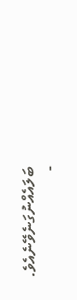ބަލައެއްނުގަނެވޭނެއެވެ.
-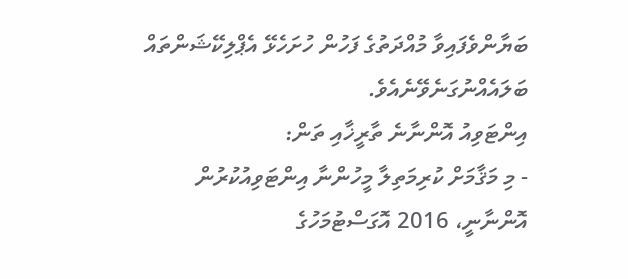ބަޔާންވެފައިވާ މުއްދަތުގެ ފަހުން ހުށަހެޅޭ އެޕްލިކޭޝަންތައް ބަލައެއްނުގަނެވޭނެއެވެ.
އިންޓަވިއު އޮންނާނެ ތާރީޚާއި ތަން:
- މި މަޤާމަށް ކުރިމަތިލާ މީހުންނާ އިންޓަވިއުކުރުން އޮންނާނީ، 2016 އޮގަސްޓުމަހުގެ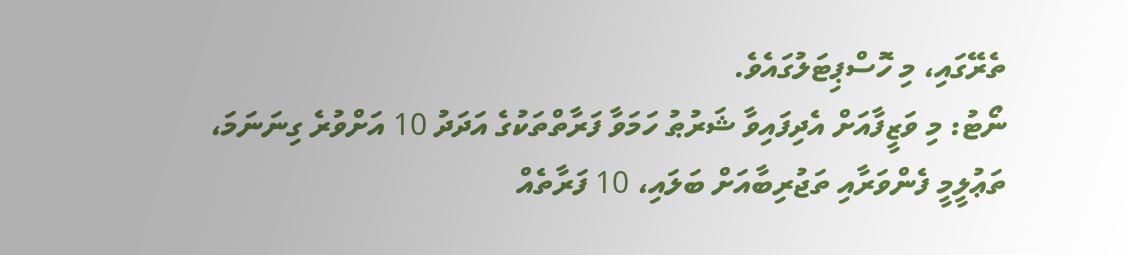ތެރޭގައި، މި ހޮސްޕިޓަލުގައެވެ.
ނޯޓު: މި ވަޒީފާއަށް އެދިފައިވާ ޝަރުޠު ހަމަވާ ފަރާތްތަކުގެ އަދަދު 10 އަށްވުރެ ގިނަނަމަ، ތަޢުލީމީ ފެންވަރާއި ތަޖުރިބާއަށް ބަލައި، 10 ފަރާތެއް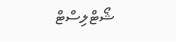ޝޯޓްލިސްޓް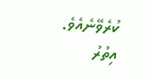ކުރެވޭނެއެވެ.
އިތުރު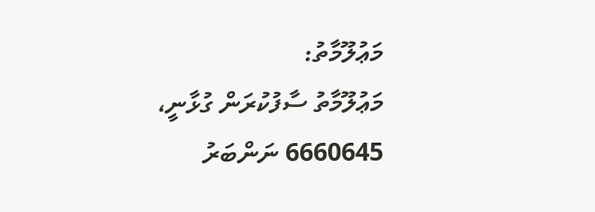މަޢުލޫމާތު:
މަޢުލޫމާތު ސާފުކުރަން ގުޅާނީ، 6660645 ނަންބަރު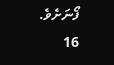ފޯނަށެވެ.
16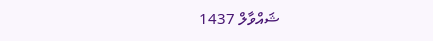ޝައްވާލް 1437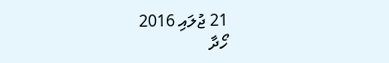21 ޖުލައި 2016
ހޯދާ